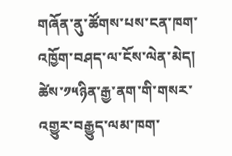གཞོན་ནུ་ཚོགས་པས་ངན་ཁག་འཁྱོག་བཤད་ལ་ངོས་ལེན་མེད།
ཚེས་༡༥ཉིན་རྒྱ་ནག་གི་གསར་འགྱུར་བརྒྱུད་ལམ་ཁག་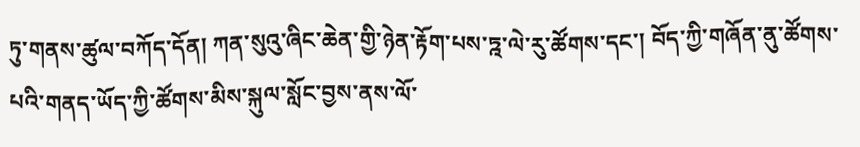ཏུ་གནས་ཚུལ་བཀོད་དོན། ཀན་སུའུ་ཞིང་ཆེན་གྱི་ཉེན་རྟོག་པས་ཏྰ་ལེ་རུ་ཚོགས་དང་། བོད་ཀྱི་གཞོན་ནུ་ཚོགས་པའི་གནད་ཡོད་ཀྱི་ཚོགས་མིས་སྐུལ་སློང་བྱས་ནས་ལོ་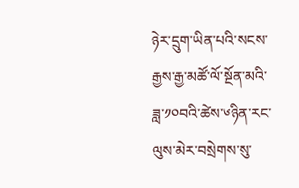ཉེར་དྲུག་ཡིན་པའི་སངས་རྒྱས་རྒྱ་མཚོ་ལོ་སྔོན་མའི་ཟླ་༡༠བའི་ཚེས་༦ཉིན་རང་ལུས་མེར་བསྲེགས་སུ་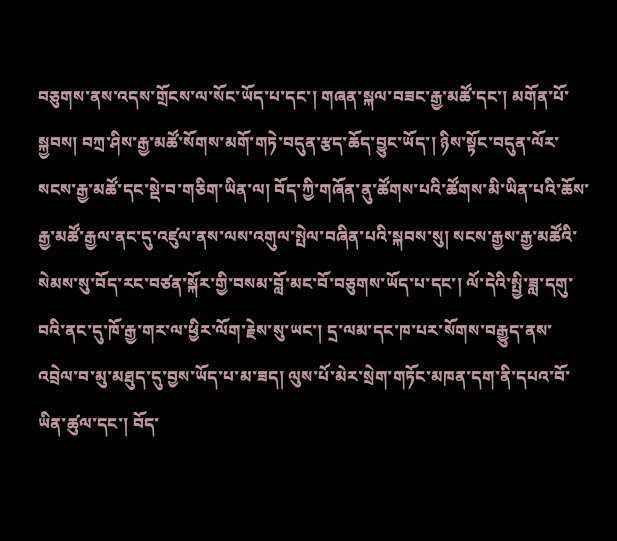བཅུགས་ནས་འདས་གྲོངས་ལ་སོང་ཡོད་པ་དང་། གཞན་སྐལ་བཟང་རྒྱ་མཚོ་དང་། མགོན་པོ་སྐྱབས། བཀྲ་ཤིས་རྒྱ་མཚོ་སོགས་མགོ་གཏེ་བདུན་རྩད་ཆོད་བྱུང་ཡོད་། ཉིས་སྟོང་བདུན་ལོར་སངས་རྒྱ་མཚོ་དང་སྡེ་བ་གཅིག་ཡིན་ལ། བོད་ཀྱི་གཞོན་ནུ་ཚོགས་པའི་ཚོགས་མི་ཡིན་པའི་ཆོས་རྒྱ་མཚོ་རྒྱལ་ནང་དུ་འཛུལ་ནས་ལས་འགུལ་སྤེལ་བཞིན་པའི་སྐབས་སུ། སངས་རྒྱས་རྒྱ་མཚོའི་སེམས་སུ་བོད་རང་བཙན་སྐོར་གྱི་བསམ་བློ་མང་བོ་བཅུགས་ཡོད་པ་དང་། ལོ་དེའི་སྤྱི་ཟླ་དགུ་བའི་ནང་དུ་ཁོ་རྒྱ་གར་ལ་ཕྱིར་ལོག་རྗེས་སུ་ཡང་། དྲ་ལམ་དང་ཁ་པར་སོགས་བརྒྱུད་ནས་འབྲེལ་བ་མུ་མཐུད་དུ་བྱས་ཡོད་པ་མ་ཟད། ལུས་པོ་མེར་སྲེག་གཏོང་མཁན་དག་ནི་དཔའ་བོ་ཡིན་ཚུལ་དང་། བོད་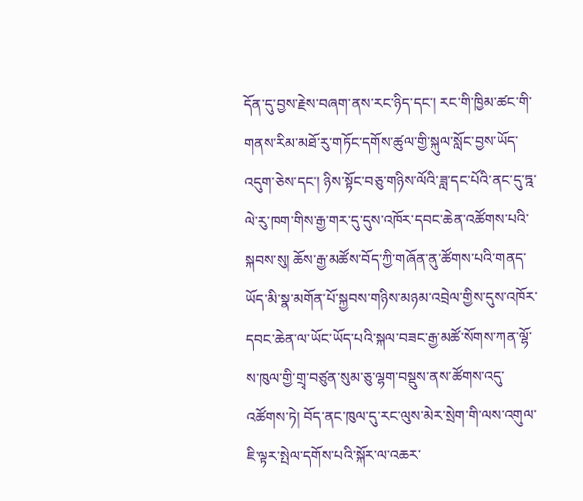དོན་དུ་བྱས་རྗེས་བཞག་ནས་རང་ཉིད་དང་། རང་གི་ཁྱིམ་ཚང་གི་གནས་རིམ་མཐོ་རུ་གཏོང་དགོས་ཚུལ་གྱི་སྐུལ་སློང་བྱས་ཡོད་འདུག་ཅེས་དང་། ཉིས་སྟོང་བཅུ་གཉིས་ལོའི་ཟླ་དང་པོའི་ནང་དུ་ཏྰ་ལེ་རུ་ཁག་གིས་རྒྱ་གར་དུ་དུས་འཁོར་དབང་ཆེན་འཚོགས་པའི་སྐབས་སུ། ཆོས་རྒྱ་མཚོས་བོད་ཀྱི་གཞོན་ནུ་ཚོགས་པའི་གནད་ཡོད་མི་སྣ་མགོན་པོ་སྐྱབས་གཉིས་མཉམ་འབྲེལ་གྱིས་དུས་འཁོར་དབང་ཆེན་ལ་ཡོང་ཡོད་པའི་སྐལ་བཟང་རྒྱ་མཚོ་སོགས་ཀན་ལྷོ་ས་ཁུལ་གྱི་གྲྭ་བཙུན་སུམ་ཅུ་ལྷག་བསྡུས་ནས་ཚོགས་འདུ་འཚོགས་ཏེ། བོད་ནང་ཁུལ་དུ་རང་ལུས་མེར་སྲེག་གི་ལས་འགུལ་ཇི་ལྟར་སྤེལ་དགོས་པའི་སྐོར་ལ་འཆར་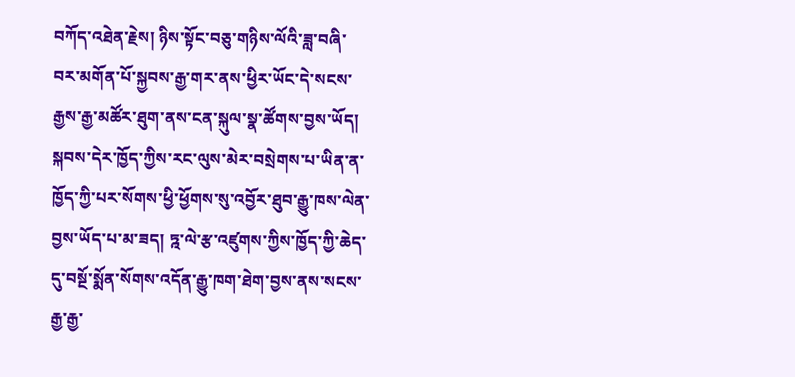བཀོད་འཐེན་རྗེས། ཉིས་སྟོང་བཅུ་གཉིས་ལོའི་ཟླ་བཞི་བར་མགོན་པོ་སྐྱབས་རྒྱ་གར་ནས་ཕྱིར་ཡོང་དེ་སངས་རྒྱས་རྒྱ་མཚོར་ཐུག་ནས་ངན་སྐུལ་སྣ་ཚོགས་བྱས་ཡོད། སྐབས་དེར་ཁྱོད་ཀྱིས་རང་ལུས་མེར་བསྲེགས་པ་ཡིན་ན་ཁྱོད་ཀྱི་པར་སོགས་ཕྱི་ཕྱོགས་སུ་འབྱོར་ཐུབ་རྒྱུ་ཁས་ལེན་བྱས་ཡོད་པ་མ་ཟད། ཏྰ་ལེ་རྩ་འཛུགས་ཀྱིས་ཁྱོད་ཀྱི་ཆེད་དུ་བསྔོ་སྨོན་སོགས་འདོན་རྒྱུ་ཁག་ཐེག་བྱས་ནས་སངས་རྒྱ་རྒྱ་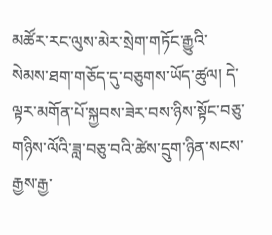མཚོར་རང་ལུས་མེར་སྲེག་གཏོང་རྒྱུའི་སེམས་ཐག་གཅོད་དུ་བཅུགས་ཡོད་ཚུལ། དེ་ལྟར་མགོན་པོ་སྐྱབས་ཟེར་བས་ཉིས་སྟོང་བཅུ་གཉིས་ལོའི་ཟླ་བཅུ་བའི་ཚེས་དྲུག་ཉིན་སངས་རྒྱས་རྒྱ་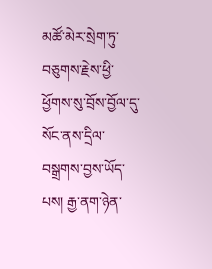མཚོ་མེར་སྲེག་ཏུ་བཅུགས་རྗེས་ཕྱི་ཕྱོགས་སུ་བྲོས་བྱོལ་དུ་སོང་ནས་དྲིལ་བསྒྲགས་བྱས་ཡོད་པས། རྒྱ་ནག་ཉེན་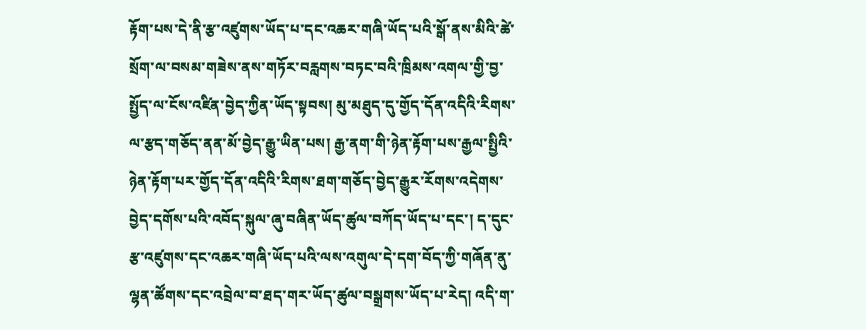རྟོག་པས་དེ་ནི་རྩ་འཛུགས་ཡོད་པ་དང་འཆར་གཞི་ཡོད་པའི་སྒོ་ནས་མིའི་ཚེ་སྲོག་ལ་བསམ་གཟེས་ནས་གཏོར་བརླགས་བཏང་བའི་ཁྲིམས་འགལ་གྱི་བྱ་སྤྱོད་ལ་ངོས་འཛིན་བྱེད་ཀྱིན་ཡོད་སྟབས། མུ་མཐུད་དུ་གྱོད་དོན་འདིའི་རིགས་ལ་རྩད་གཅོད་ནན་མོ་བྱེད་རྒྱུ་ཡིན་པས། རྒྱ་ནག་གི་ཉེན་རྟོག་པས་རྒྱལ་སྤྱིའི་ཉེན་རྟོག་པར་གྱོད་དོན་འདིའི་རིགས་ཐག་གཅོད་བྱེད་རྒྱུར་རོགས་འདེགས་བྱེད་དགོས་པའི་འབོད་སྐུལ་ཞུ་བཞིན་ཡོད་ཚུལ་བཀོད་ཡོད་པ་དང་། ད་དུང་རྩ་འཛུགས་དང་འཆར་གཞི་ཡོད་པའི་ལས་འགུལ་དེ་དག་བོད་ཀྱི་གཞོན་ནུ་ལྷན་ཚོགས་དང་འབྲེལ་བ་ཐད་གར་ཡོད་ཚུལ་བསྒྲགས་ཡོད་པ་རེད། འདི་ག་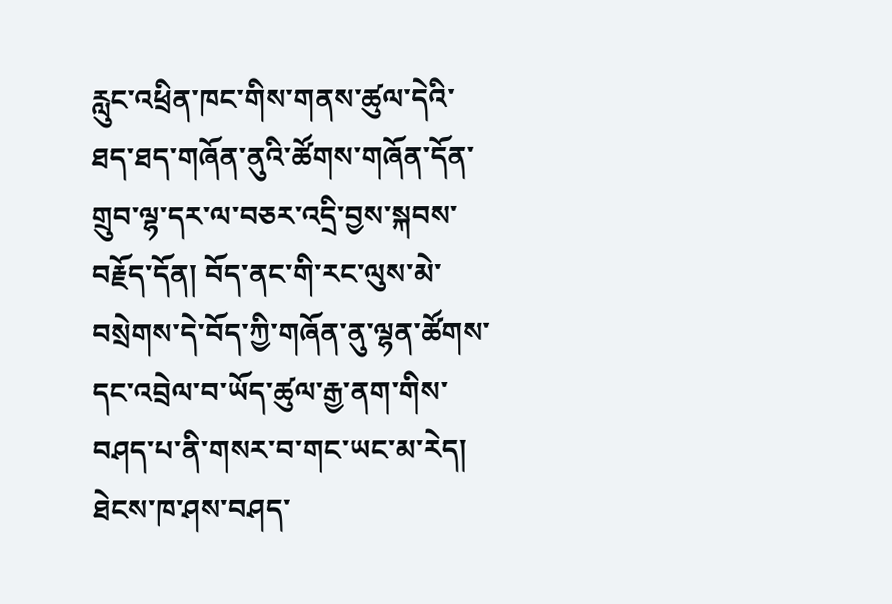རླུང་འཕྲིན་ཁང་གིས་གནས་ཚུལ་དེའི་ཐད་ཐད་གཞོན་ནུའི་ཚོགས་གཞོན་དོན་གྲུབ་ལྷ་དར་ལ་བཅར་འདྲི་བྱས་སྐབས་བརྗོད་དོན། བོད་ནང་གི་རང་ལུས་མེ་བསྲེགས་དེ་བོད་ཀྱི་གཞོན་ནུ་ལྷན་ཚོགས་དང་འབྲེལ་བ་ཡོད་ཚུལ་རྒྱ་ནག་གིས་བཤད་པ་ནི་གསར་བ་གང་ཡང་མ་རེད། ཐེངས་ཁ་ཤས་བཤད་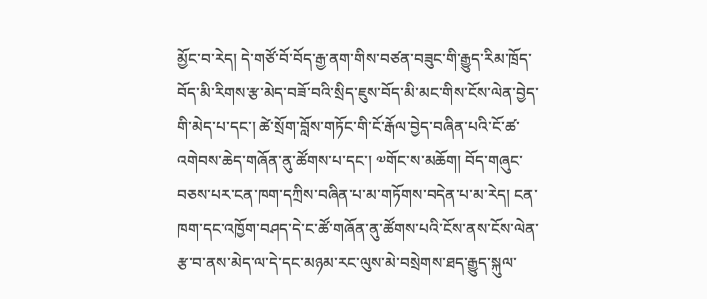མྱོང་བ་རེད། དེ་གཙོ་བོ་བོད་རྒྱ་ནག་གིས་བཙན་བཟུང་གི་རྒྱུད་རིམ་ཁྲོད་བོད་མི་རིགས་རྩ་མེད་བཟོ་བའི་སྲིད་ཇུས་བོད་མི་མང་གིས་ངོས་ལེན་བྱེད་གི་མེད་པ་དང་། ཚེ་སྲོག་བློས་གཏོང་གི་ངོ་རྒོལ་བྱེད་བཞིན་པའི་ངོ་ཚ་འགེབས་ཆེད་གཞོན་ནུ་ཚོགས་པ་དང་། ༧གོང་ས་མཆོག། བོད་གཞུང་བཅས་པར་ངན་ཁག་དཀྲིས་བཞིན་པ་མ་གཏོགས་བདེན་པ་མ་རེད། ངན་ཁག་དང་འཁྱོག་བཤད་དེ་ང་ཚོ་གཞོན་ནུ་ཚོགས་པའི་ངོས་ནས་ངོས་ལེན་རྩ་བ་ནས་མེད་ལ་དེ་དང་མཉམ་རང་ལུས་མེ་བསྲེགས་ཐད་རྒྱུད་སྐུལ་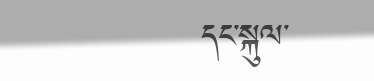དང་སྐུལ་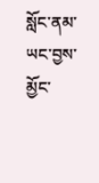སློང་ནམ་ཡང་བྱས་མྱོང་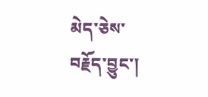མེད་ཅེས་བརྗོད་བྱུང་།